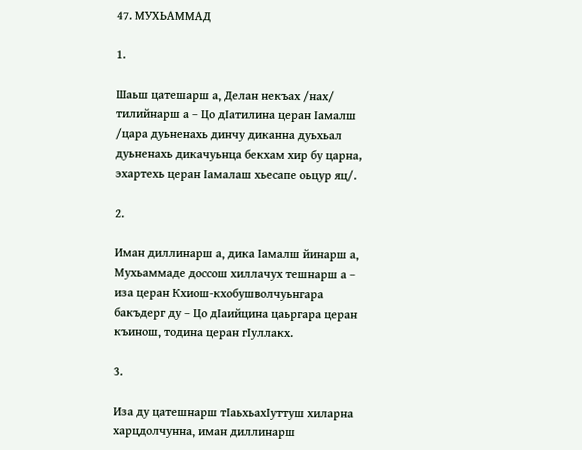47. МУХЬАММАД

1.

Шаьш цатешарш а‚ Делан некъах /нах/ тилийнарш а – Цо дIатилина церан Iамалш
/цара дуьненахь динчу диканна дуьхьал дуьненахь дикачуьнца бекхам хир бу царна,
эхартехь церан Iамалаш хьесапе оьцур яц/.

2.

Иман диллинарш а‚ дика Iамалш йинарш а‚ Мухьаммаде доссош хиллачух тешнарш а –
иза церан Кхиош-кхобушволчуьнгара бакъдерг ду – Цо дIаийцина цаьргара церан
къинош‚ тодина церан гIуллакх.

3.

Иза ду цатешнарш тIаьхьахIуттуш хиларна харцдолчунна‚ иман диллинарш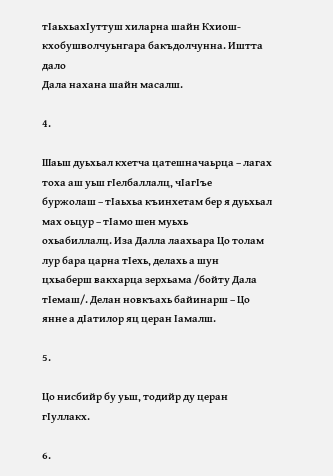тIаьхьахIуттуш хиларна шайн Кхиош-кхобушволчуьнгара бакъдолчунна. Иштта дало
Дала нахана шайн масалш.

4.

Шаьш дуьхьал кхетча цатешначаьрца – лагах тоха аш уьш гIелбаллалц‚ чIагIъе
буржолаш – тIаьхьа къинхетам бер я дуьхьал мах оьцур – тIамо шен муьхь
охьабиллалц. Иза Далла лаахьара Цо толам лур бара царна тIехь‚ делахь а шун
цхьаберш вакхарца зерхьама /бойту Дала тIемаш/. Делан новкъахь байинарш – Цо
янне а дIатилор яц церан Iамалш.

5.

Цо нисбийр бу уьш‚ тодийр ду церан гIуллакх.

6.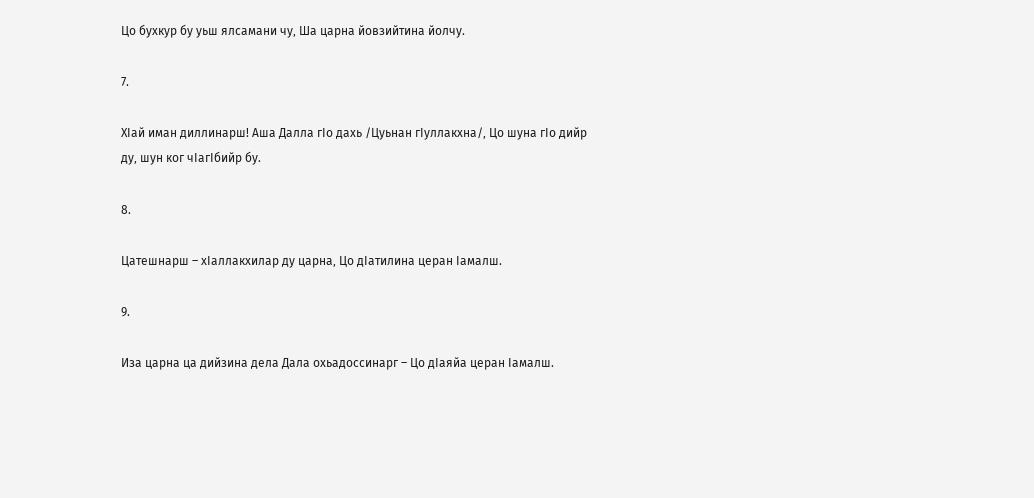Цо бухкур бу уьш ялсамани чу‚ Ша царна йовзийтина йолчу.

7.

ХIай иман диллинарш! Аша Далла гIо дахь /Цуьнан гIуллакхна/‚ Цо шуна гIо дийр
ду‚ шун ког чIагIбийр бу.

8.

Цатешнарш – хIаллакхилар ду царна‚ Цо дIатилина церан Iамалш.

9.

Иза царна ца дийзина дела Дала охьадоссинарг – Цо дIаяйа церан Iамалш.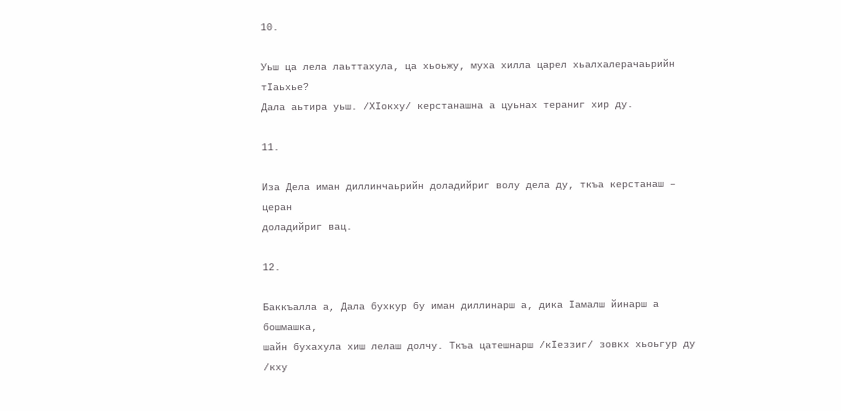10.

Уьш ца лела лаьттахула‚ ца хьоьжу‚ муха хилла царел хьалхалерачаьрийн тIаьхье?
Дала аьтира уьш. /ХIокху/ керстанашна а цуьнах тераниг хир ду.

11.

Иза Дела иман диллинчаьрийн доладийриг волу дела ду‚ ткъа керстанаш – церан
доладийриг вац.

12.

Баккъалла а, Дала бухкур бу иман диллинарш а‚ дика Iамалш йинарш а бошмашка‚
шайн бухахула хиш лелаш долчу. Ткъа цатешнарш /кIеззиг/ зовкх хьоьгур ду /кху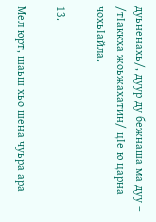дуьненахь/‚ дуур ду бежнаша ма дуу – /тIаккха жоьжахатин/ цIе ю царна чохьIайла.

13.

Мел юрт‚ шаьш хьо шена чуьра ара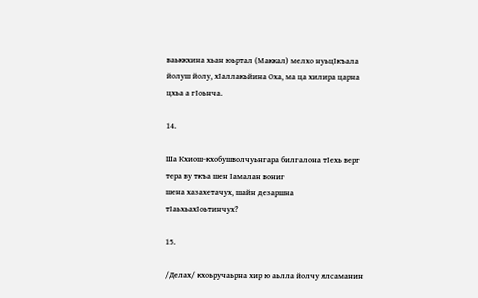ваьккхина хьан юьртал (Маккал) мелхо нуьцIкъала
йолуш йолу‚ хIаллакьйина Оха‚ ма ца хилира царна цхьа а гIоьнча.

14.

Ша Кхиош-кхобушволчуьнгара билгалона тIехь верг тера ву ткъа шен Iамалан вониг
шена хазахетачух‚ шайн дезаршна тIаьхьахIоьтинчух?

15.

/Делах/ кхоьручаьрна хир ю аьлла йолчу ялсаманин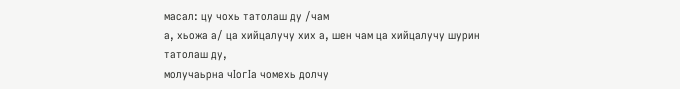масал: цу чохь татолаш ду /чам
а‚ хьожа а/ ца хийцалучу хих а‚ шен чам ца хийцалучу шурин татолаш ду‚
молучаьрна чIогIа чомехь долчу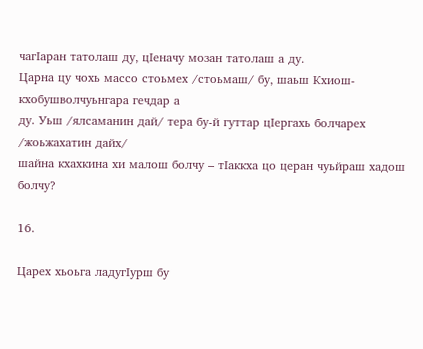чагIаран татолаш ду‚ цIеначу мозан татолаш а ду.
Царна цу чохь массо стоьмех /стоьмаш/ бу‚ шаьш Кхиош-кхобушволчуьнгара гечдар а
ду. Уьш /ялсаманин дай/ тера бу-й гуттар цIергахь болчарех /жоьжахатин дайх/
шайна кхахкина хи малош болчу – тIаккха цо церан чуьйраш хадош болчу?

16.

Царех хьоьга ладугIурш бу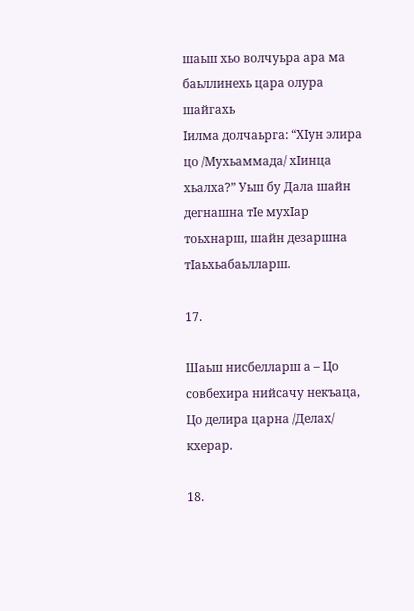шаьш хьо волчуьра ара ма баьллинехь цара олура шайгахь
Iилма долчаьрга: “ХIун элира цо /Мухьаммада/ хIинца хьалха?” Уьш бу Дала шайн
дегнашна тIе мухIар тоьхнарш‚ шайн дезаршна тIаьхьабаьлларш.

17.

Шаьш нисбелларш а – Цо совбехира нийсачу некъаца‚ Цо делира царна /Делах/
кхерар.

18.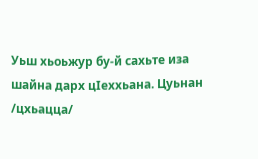Уьш хьоьжур бу-й сахьте иза шайна дарх цIеххьана. Цуьнан /цхьацца/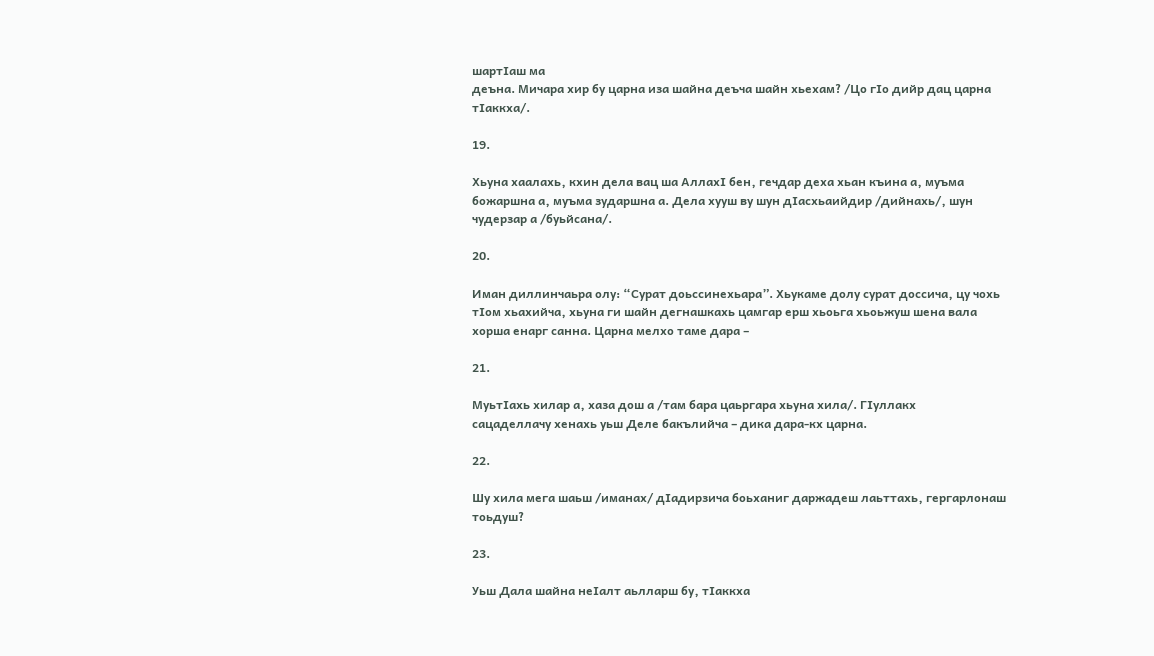шартIаш ма
деъна. Мичара хир бу царна иза шайна деъча шайн хьехам? /Цо гIо дийр дац царна
тIаккха/.

19.

Хьуна хаалахь‚ кхин дела вац ша АллахI бен‚ гечдар деха хьан къина а‚ муъма
божаршна а‚ муъма зударшна а. Дела хууш ву шун дIасхьаийдир /дийнахь/‚ шун
чудерзар а /буьйсана/.

20.

Иман диллинчаьра олу: “Сурат доьссинехьара”. Хьукаме долу сурат доссича‚ цу чохь
тIом хьахийча‚ хьуна ги шайн дегнашкахь цамгар ерш хьоьга хьоьжуш шена вала
хорша енарг санна. Царна мелхо таме дара –

21.

МуьтIахь хилар а‚ хаза дош а /там бара цаьргара хьуна хила/. ГIуллакх
сацаделлачу хенахь уьш Деле бакълийча – дика дара-кх царна.

22.

Шу хила мега шаьш /иманах/ дIадирзича боьханиг даржадеш лаьттахь‚ гергарлонаш
тоьдуш?

23.

Уьш Дала шайна неIалт аьлларш бу‚ тIаккха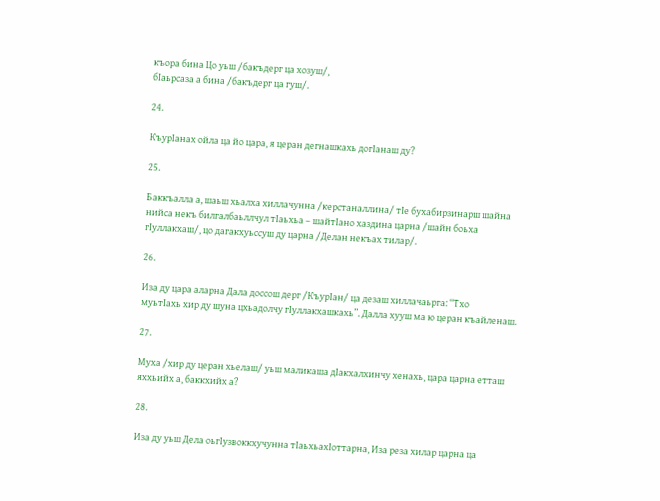къора бина Цо уьш /бакъдерг ца хозуш/‚
бIаьрсаза а бина /бакъдерг ца гуш/.

24.

КъурIанах ойла ца йо цара‚ я церан дегнашкахь догIанаш ду?

25.

Баккъалла а, шаьш хьалха хиллачунна /керстаналлина/ тIе бухабирзинарш шайна
нийса некъ билгалбаьллчул тIаьхьа – шайтIано хаздина царна /шайн боьха
гIуллакхаш/‚ цо дагакхуьссуш ду царна /Делан некъах тилар/.

26.

Иза ду цара аларна Дала доссош дерг /КъурIан/ ца дезаш хиллачаьрга: “Тхо
муьтIахь хир ду шуна цхьадолчу гIуллакхашкахь”. Далла хууш ма ю церан къайленаш.

27.

Муха /хир ду церан хьелаш/ уьш маликаша дIакхалхинчу хенахь‚ цара царна етташ
яххьийх а‚ баккхийх а?

28.

Иза ду уьш Дела оьгIузвоккхучунна тIаьхьахIоттарна‚ Иза реза хилар царна ца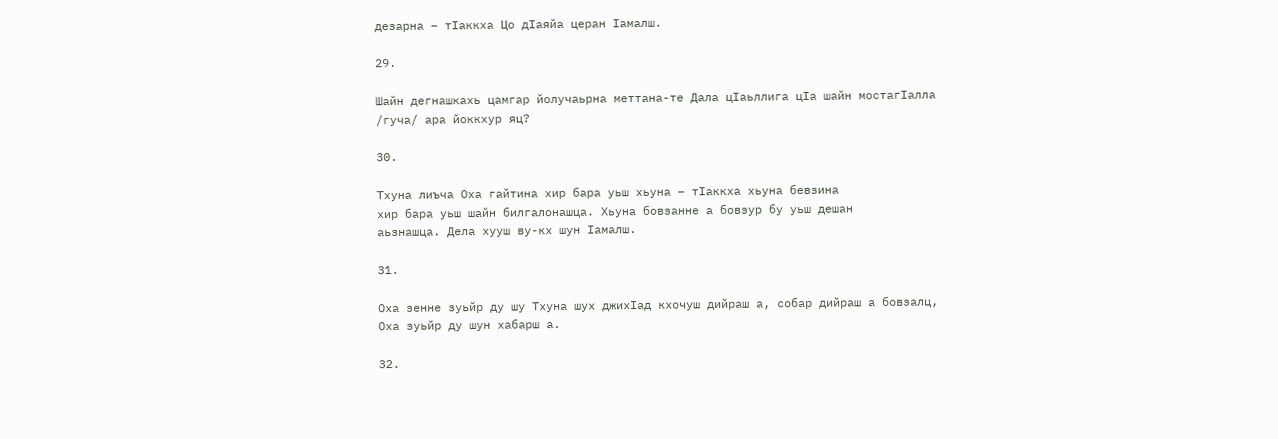дезарна – тIаккха Цо дIаяйа церан Iамалш.

29.

Шайн дегнашкахь цамгар йолучаьрна меттана-те Дала цIаьллига цIа шайн мостагIалла
/гуча/ ара йоккхур яц?

30.

Тхуна лиъча Оха гайтина хир бара уьш хьуна – тIаккха хьуна бевзина
хир бара уьш шайн билгалонашца. Хьуна бовзанне а бовзур бу уьш дешан
аьзнашца. Дела хууш ву-кх шун Iамалш.

31.

Оха зенне зуьйр ду шу Тхуна шух джихIад кхочуш дийраш а‚ собар дийраш а бовзалц‚
Оха зуьйр ду шун хабарш а.

32.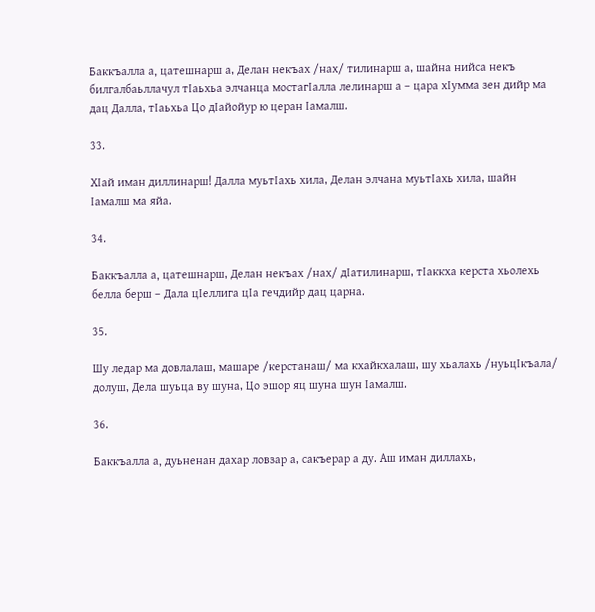Баккъалла а, цатешнарш а‚ Делан некъах /нах/ тилинарш а‚ шайна нийса некъ
билгалбаьллачул тIаьхьа элчанца мостагIалла лелинарш а – цара хIумма зен дийр ма
дац Далла‚ тIаьхьа Цо дIайойур ю церан Iамалш.

33.

ХIай иман диллинарш! Далла муьтIахь хила‚ Делан элчана муьтIахь хила‚ шайн
Iамалш ма яйа.

34.

Баккъалла а, цатешнарш‚ Делан некъах /нах/ дIатилинарш‚ тIаккха керста хьолехь
белла берш – Дала цIеллига цIа гечдийр дац царна.

35.

Шу ледар ма довлалаш‚ машаре /керстанаш/ ма кхайкхалаш‚ шу хьалахь /нуьцIкъала/
долуш‚ Дела шуьца ву шуна‚ Цо эшор яц шуна шун Iамалш.

36.

Баккъалла а, дуьненан дахар ловзар а‚ сакъерар а ду. Аш иман диллахь‚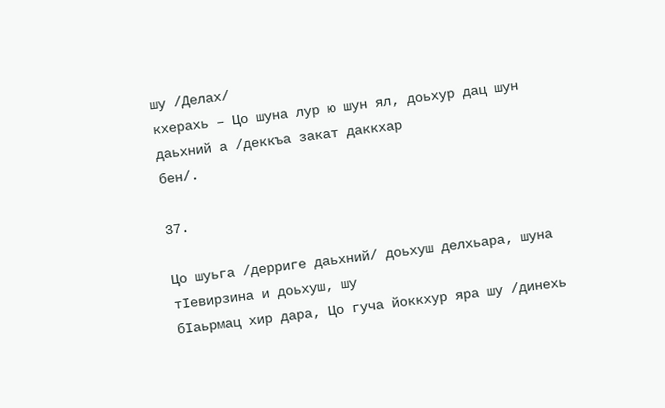шу /Делах/
кхерахь – Цо шуна лур ю шун ял‚ доьхур дац шун даьхний а /деккъа закат даккхар
бен/.

37.

Цо шуьга /дерриге даьхний/ доьхуш делхьара‚ шуна тIевирзина и доьхуш‚ шу
бIаьрмац хир дара‚ Цо гуча йоккхур яра шу /динехь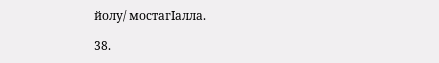йолу/ мостагIалла.

38.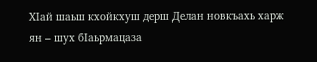ХIай шаьш кхойкхуш дерш Делан новкъахь харж ян – шух бIаьрмацаза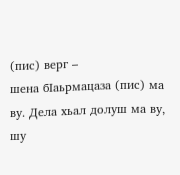(пис) верг –
шена бIаьрмацаза (пис) ма ву. Дела хьал долуш ма ву‚ шу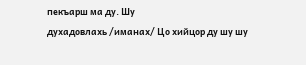пекъарш ма ду. Шу
духадовлахь /иманах/ Цо хийцор ду шу шу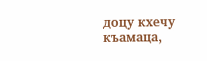доцу кхечу къамаца‚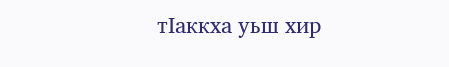тIаккха уьш хир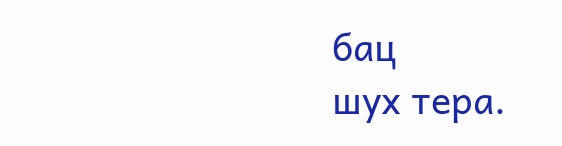бац
шух тера.